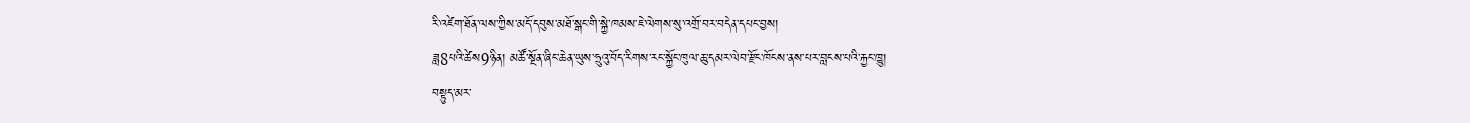རི་འཛེག་ཐོན་ལས་ཀྱིས་མདོ་དབུས་མཐོ་སྒང་གི་སྐྱེ་ཁམས་ཇེ་ལེགས་སུ་འགྲོ་བར་བདེན་དཔང་བྱས།
ཟླ8པའི་ཚེས9ཉིན། མཚོ་སྔོན་ཞིང་ཆེན་ཡུས་ཧྲུའུ་བོད་རིགས་རང་སྐྱོང་ཁུལ་ཆུ་དམར་ལེབ་རྫོང་ཁོངས་ནས་པར་བླངས་པའི་རྐྱང་ཁྱུ།
བསྟུད་མར་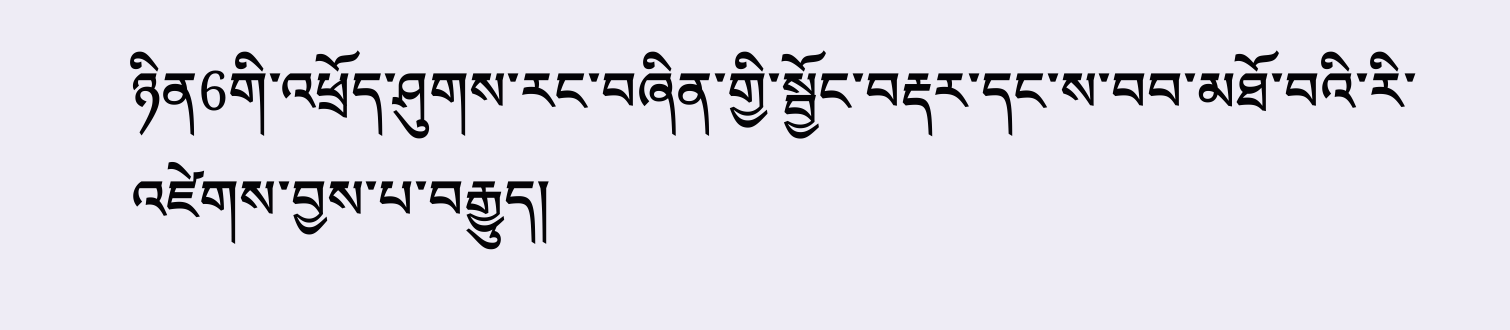ཉིན6གི་འཕྲོད་ཤུགས་རང་བཞིན་གྱི་སྦྱོང་བརྡར་དང་ས་བབ་མཐོ་བའི་རི་འཛེགས་བྱས་པ་བརྒྱུད།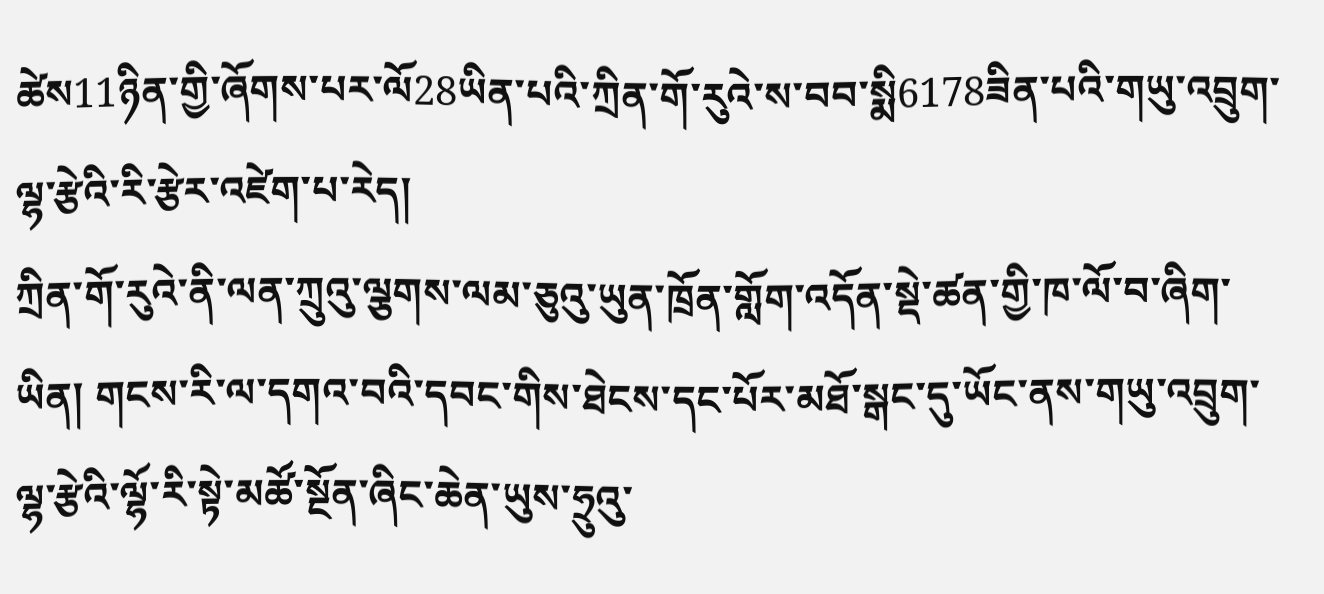ཚེས11ཉིན་གྱི་ཞོགས་པར་ལོ28ཡིན་པའི་ཀྲིན་གོ་རུའེ་ས་བབ་སྨི6178ཟིན་པའི་གཡུ་འབྲུག་ལྷ་རྩེའི་རི་རྩེར་འཛེག་པ་རེད།
ཀྲིན་གོ་རུའེ་ནི་ལན་ཀྲུའུ་ལྕགས་ལམ་ཅུའུ་ཡུན་ཁྲོན་གློག་འདོན་སྡེ་ཚན་གྱི་ཁ་ལོ་བ་ཞིག་ཡིན། གངས་རི་ལ་དགའ་བའི་དབང་གིས་ཐེངས་དང་པོར་མཐོ་སྒང་དུ་ཡོང་ནས་གཡུ་འབྲུག་ལྷ་རྩེའི་ལྷོ་རི་སྟེ་མཚོ་སྔོན་ཞིང་ཆེན་ཡུས་ཧྲུའུ་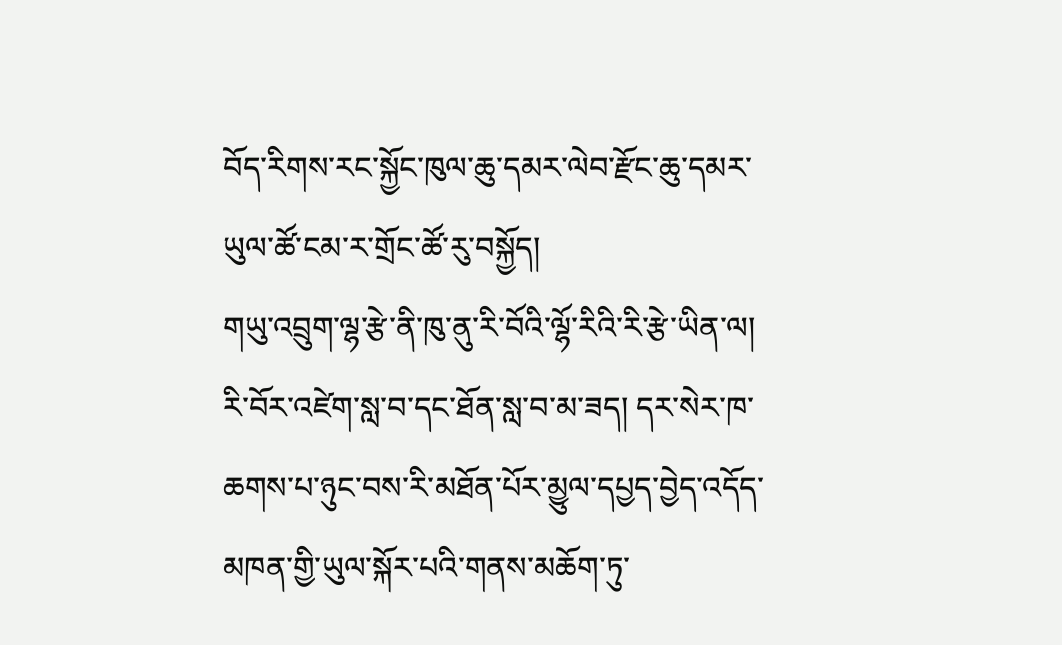བོད་རིགས་རང་སྐྱོང་ཁུལ་ཆུ་དམར་ལེབ་རྫོང་ཆུ་དམར་ཡུལ་ཚོ་ངམ་ར་གྲོང་ཚོ་རུ་བསྐྱོད།
གཡུ་འབྲུག་ལྷ་རྩེ་ནི་ཁུ་ནུ་རི་བོའི་ལྷོ་རིའི་རི་རྩེ་ཡིན་ལ། རི་བོར་འཛེག་སླ་བ་དང་ཐོན་སླ་བ་མ་ཟད། དར་སེར་ཁ་ཆགས་པ་ཉུང་བས་རི་མཐོན་པོར་མྱུལ་དཔྱད་བྱེད་འདོད་མཁན་གྱི་ཡུལ་སྐོར་པའི་གནས་མཆོག་ཏུ་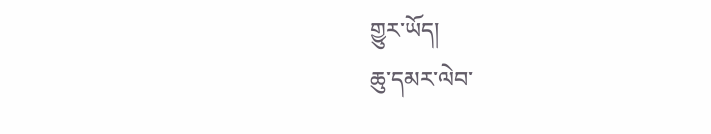གྱུར་ཡོད།
ཆུ་དམར་ལེབ་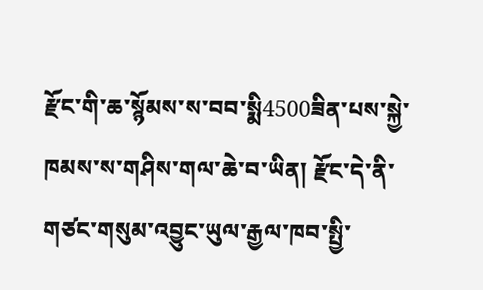རྫོང་གི་ཆ་སྙོམས་ས་བབ་སྨི4500ཟིན་པས་སྐྱེ་ཁམས་ས་གཤིས་གལ་ཆེ་བ་ཡིན། རྫོང་དེ་ནི་གཙང་གསུམ་འབྱུང་ཡུལ་རྒྱལ་ཁབ་སྤྱི་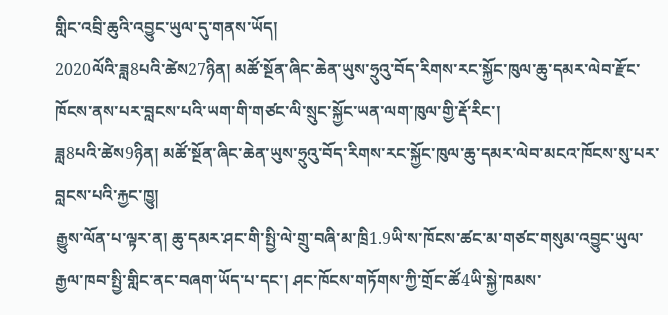གླིང་འབྲི་ཆུའི་འབྱུང་ཡུལ་དུ་གནས་ཡོད།
2020ལོའི་ཟླ8པའི་ཚེས27ཉིན། མཚོ་སྔོན་ཞིང་ཆེན་ཡུས་ཧྲུའུ་བོད་རིགས་རང་སྐྱོང་ཁུལ་ཆུ་དམར་ལེབ་རྫོང་ཁོངས་ནས་པར་བླངས་པའི་ཡག་གི་གཙང་ལི་སྲུང་སྐྱོང་ཡན་ལག་ཁུལ་གྱི་རྡོ་རིང་།
ཟླ8པའི་ཚེས9ཉིན། མཚོ་སྔོན་ཞིང་ཆེན་ཡུས་ཧྲུའུ་བོད་རིགས་རང་སྐྱོང་ཁུལ་ཆུ་དམར་ལེབ་མངའ་ཁོངས་སུ་པར་བླངས་པའི་རྐྱང་ཁྱུ།
རྒྱུས་ལོན་པ་ལྟར་ན། ཆུ་དམར་ཤང་གི་སྤྱི་ལེ་གྲུ་བཞི་མ་ཁྲི1.9ཡི་ས་ཁོངས་ཚང་མ་གཙང་གསུམ་འབྱུང་ཡུལ་རྒྱལ་ཁབ་སྤྱི་གླིང་ནང་བཞག་ཡོད་པ་དང་། ཤང་ཁོངས་གཏོགས་ཀྱི་གྲོང་ཚོ4ཡི་སྐྱེ་ཁམས་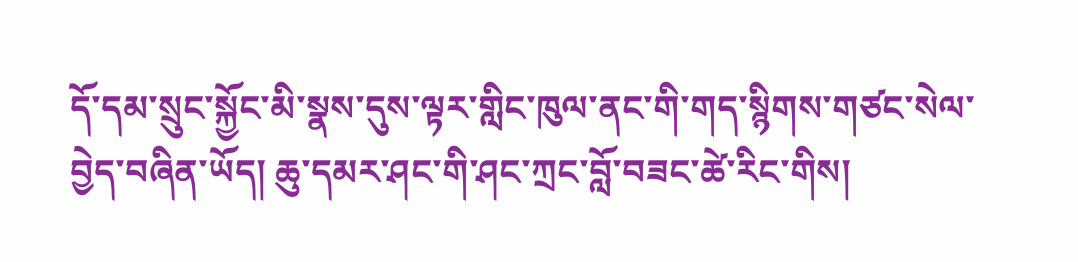དོ་དམ་སྲུང་སྐྱོང་མི་སྣས་དུས་ལྟར་གླིང་ཁུལ་ནང་གི་གད་སྙིགས་གཙང་སེལ་བྱེད་བཞིན་ཡོད། ཆུ་དམར་ཤང་གི་ཤང་ཀྲང་བློ་བཟང་ཚེ་རིང་གིས།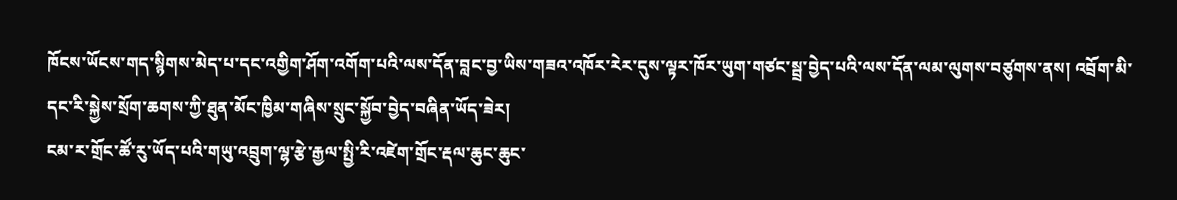ཁོངས་ཡོངས་གད་སྙིགས་མེད་པ་དང་འགྱིག་ཤོག་འགོག་པའི་ལས་དོན་བླང་བྱ་ཡིས་གཟའ་འཁོར་རེར་དུས་ལྟར་ཁོར་ཡུག་གཙང་སྦྲ་བྱེད་པའི་ལས་དོན་ལམ་ལུགས་བཙུགས་ནས། འབྲོག་མི་དང་རི་སྐྱེས་སྲོག་ཆགས་ཀྱི་ཐུན་མོང་ཁྱིམ་གཞིས་སྲུང་སྐྱོབ་བྱེད་བཞིན་ཡོད་ཟེར།
ངམ་ར་གྲོང་ཚོ་རུ་ཡོད་པའི་གཡུ་འབྲུག་ལྷ་རྩེ་རྒྱལ་སྤྱི་རི་འཛེག་གྲོང་རྡལ་ཆུང་ཆུང་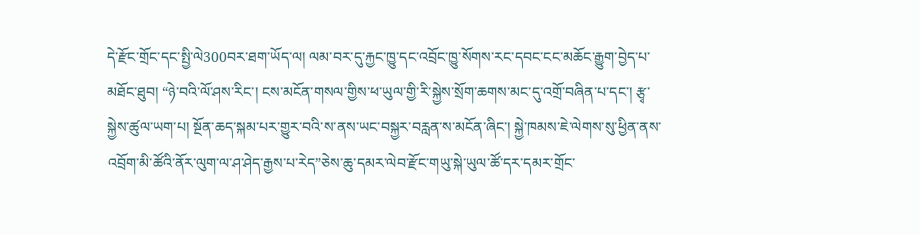དེ་རྫོང་གྲོང་དང་སྤྱི་ལེ300བར་ཐག་ཡོད་ལ། ལམ་བར་དུ་རྐྱང་ཁྱུ་དང་འབྲོང་ཁྱུ་སོགས་རང་དབང་ངང་མཆོང་རྒྱུག་བྱེད་པ་མཐོང་ཐུབ། “ཉེ་བའི་ལོ་ཤས་རིང་། ངས་མངོན་གསལ་གྱིས་ཕ་ཡུལ་གྱི་རི་སྐྱེས་སྲོག་ཆགས་མང་དུ་འགྲོ་བཞིན་པ་དང་། རྩྭ་སྐྱེས་ཚུལ་ཡག་པ། སྔོན་ཆད་སྐམ་པར་གྱུར་བའི་ས་ནས་ཡང་བསྐྱར་བརླན་ས་མངོན་ཞིང་། སྐྱེ་ཁམས་ཇེ་ལེགས་སུ་ཕྱིན་ནས་འབྲོག་མི་ཚོའི་ནོར་ལུག་ལ་ཤ་ཤེད་རྒྱས་པ་རེད”ཅེས་ཆུ་དམར་ལེབ་རྫོང་གཡུ་སྐེ་ཡུལ་ཚོ་དར་དམར་གྲོང་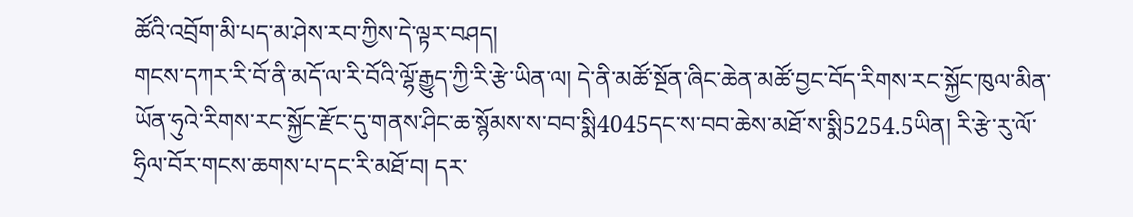ཚོའི་འབྲོག་མི་པད་མ་ཤེས་རབ་ཀྱིས་དེ་ལྟར་བཤད།
གངས་དཀར་རི་བོ་ནི་མདོ་ལ་རི་བོའི་ལྷོ་རྒྱུད་ཀྱི་རི་རྩེ་ཡིན་ལ། དེ་ནི་མཚོ་སྔོན་ཞིང་ཆེན་མཚོ་བྱང་བོད་རིགས་རང་སྐྱོང་ཁུལ་མིན་ཡོན་ཧུའེ་རིགས་རང་སྐྱོང་རྫོང་དུ་གནས་ཤིང་ཆ་སྙོམས་ས་བབ་སྨི4045དང་ས་བབ་ཆེས་མཐོ་ས་སྨི5254.5ཡིན། རི་རྩེ་རུ་ལོ་ཧྲིལ་བོར་གངས་ཆགས་པ་དང་རི་མཐོ་བ། དར་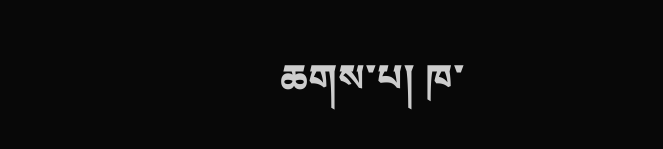ཆགས་པ། ཁ་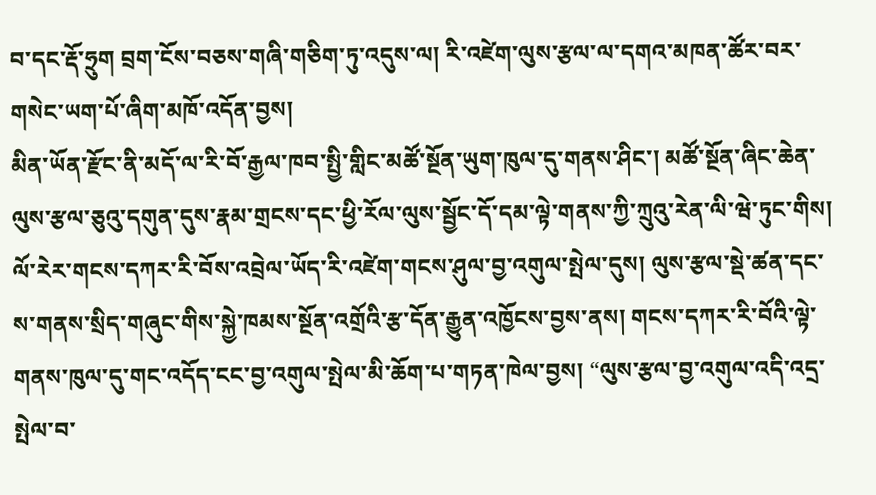བ་དང་རྡོ་ཧྲུག བྲག་ངོས་བཅས་གཞི་གཅིག་ཏུ་འདུས་ལ། རི་འཛེག་ལུས་རྩལ་ལ་དགའ་མཁན་ཚོར་བར་གསེང་ཡག་པོ་ཞིག་མཁོ་འདོན་བྱས།
མིན་ཡོན་རྫོང་ནི་མདོ་ལ་རི་བོ་རྒྱལ་ཁབ་སྤྱི་གླིང་མཚོ་སྔོན་ཡུག་ཁུལ་དུ་གནས་ཤིང་། མཚོ་སྔོན་ཞིང་ཆེན་ལུས་རྩལ་ཅུའུ་དགུན་དུས་རྣམ་གྲངས་དང་ཕྱི་རོལ་ལུས་སྦྱོང་དོ་དམ་ལྟེ་གནས་ཀྱི་ཀྲུའུ་རེན་ལི་ཝེ་ཏུང་གིས། ལོ་རེར་གངས་དཀར་རི་བོས་འབྲེལ་ཡོད་རི་འཛེག་གངས་ཤུལ་བྱ་འགུལ་སྤེལ་དུས། ལུས་རྩལ་སྡེ་ཚན་དང་ས་གནས་སྲིད་གཞུང་གིས་སྐྱེ་ཁམས་སྔོན་འགྲོའི་རྩ་དོན་རྒྱུན་འཁྱོངས་བྱས་ནས། གངས་དཀར་རི་བོའི་ལྟེ་གནས་ཁུལ་དུ་གང་འདོད་ངང་བྱ་འགུལ་སྤེལ་མི་ཆོག་པ་གཏན་ཁེལ་བྱས། “ལུས་རྩལ་བྱ་འགུལ་འདི་འདྲ་སྤེལ་བ་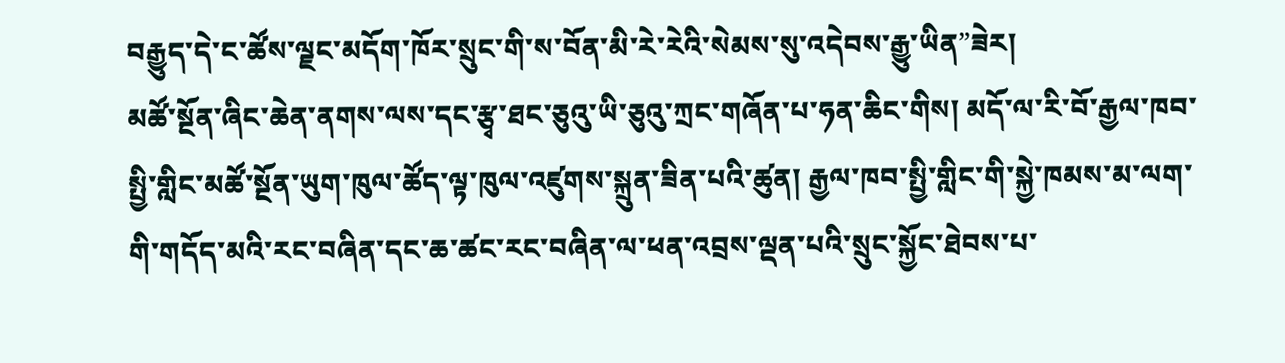བརྒྱུད་དེ་ང་ཚོས་ལྗང་མདོག་ཁོར་སྲུང་གི་ས་བོན་མི་རེ་རེའི་སེམས་སུ་འདེབས་རྒྱུ་ཡིན”ཟེར།
མཚོ་སྔོན་ཞིང་ཆེན་ནགས་ལས་དང་རྩྭ་ཐང་ཅུའུ་ཡི་ཅུའུ་ཀྲང་གཞོན་པ་ཧན་ཆིང་གིས། མདོ་ལ་རི་བོ་རྒྱལ་ཁབ་སྤྱི་གླིང་མཚོ་སྔོན་ཡུག་ཁུལ་ཚོད་ལྟ་ཁུལ་འཛུགས་སྐྲུན་ཟིན་པའི་ཚུན། རྒྱལ་ཁབ་སྤྱི་གླིང་གི་སྐྱེ་ཁམས་མ་ལག་གི་གདོད་མའི་རང་བཞིན་དང་ཆ་ཚང་རང་བཞིན་ལ་ཕན་འབྲས་ལྡན་པའི་སྲུང་སྐྱོང་ཐེབས་པ་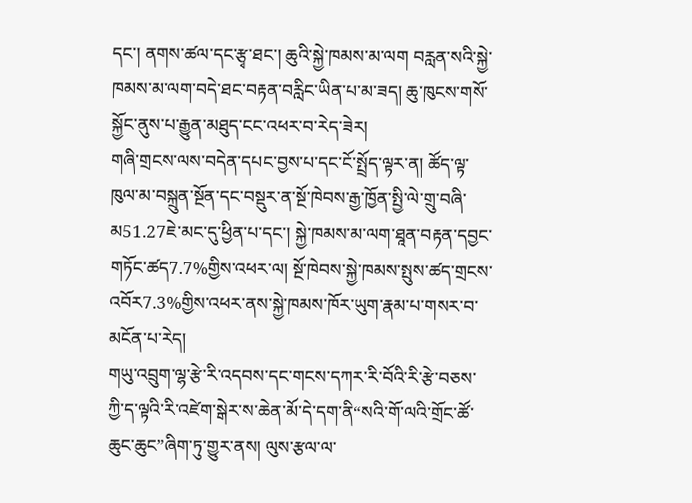དང་། ནགས་ཚལ་དང་རྩྭ་ཐང་། ཆུའི་སྐྱེ་ཁམས་མ་ལག བརླན་སའི་སྐྱེ་ཁམས་མ་ལག་བདེ་ཐང་བརྟན་བརླིང་ཡིན་པ་མ་ཟད། ཆུ་ཁུངས་གསོ་སྐྱོང་ནུས་པ་རྒྱུན་མཐུད་ངང་འཕར་བ་རེད་ཟེར།
གཞི་གྲངས་ལས་བདེན་དཔང་བྱས་པ་དང་ངོ་སྤྲོད་ལྟར་ན། ཚོད་ལྟ་ཁུལ་མ་བསྐྲུན་སྔོན་དང་བསྡུར་ན་སྔོ་ཁེབས་རྒྱ་ཁྱོན་སྤྱི་ལེ་གྲུ་བཞི་མ51.27ཇེ་མང་དུ་ཕྱིན་པ་དང་། སྐྱེ་ཁམས་མ་ལག་ཐཱན་བརྟན་དབྱང་གཏོང་ཚད7.7%གྱིས་འཕར་ལ། སྔོ་ཁེབས་སྐྱེ་ཁམས་སྤུས་ཚད་གྲངས་འབོར7.3%གྱིས་འཕར་ནས་སྐྱེ་ཁམས་ཁོར་ཡུག་རྣམ་པ་གསར་བ་མངོན་པ་རེད།
གཡུ་འབྲུག་ལྷ་རྩེ་རི་འདབས་དང་གངས་དཀར་རི་བོའི་རི་རྩེ་བཅས་ཀྱི་ད་ལྟའི་རི་འཛེག་སྒེར་ས་ཆེན་མོ་དེ་དག་ནི“སའི་གོ་ལའི་གྲོང་ཚོ་ཆུང་ཆུང”ཞིག་ཏུ་གྱུར་ནས། ལུས་རྩལ་ལ་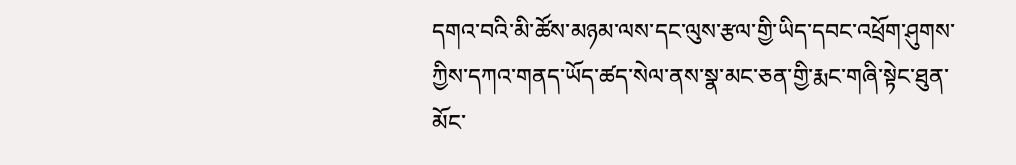དགའ་བའི་མི་ཚོས་མཉམ་ལས་དང་ལུས་རྩལ་གྱི་ཡིད་དབང་འཕྲོག་ཤུགས་ཀྱིས་དཀའ་གནད་ཡོད་ཚད་སེལ་ནས་སྣ་མང་ཅན་གྱི་རྨང་གཞི་སྟེང་ཐུན་མོང་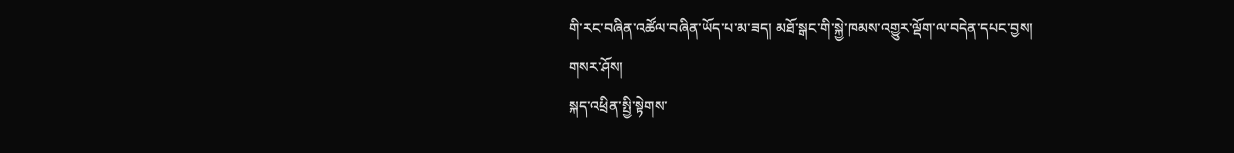གི་རང་བཞིན་འཚོལ་བཞིན་ཡོད་པ་མ་ཟད། མཐོ་སྒང་གི་སྐྱེ་ཁམས་འགྱུར་ལྡོག་ལ་བདེན་དཔང་བྱས།
གསར་ཤོས།
སྐད་འཕྲིན་སྤྱི་སྟེགས་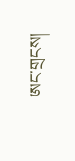ཨང་གྲངས།